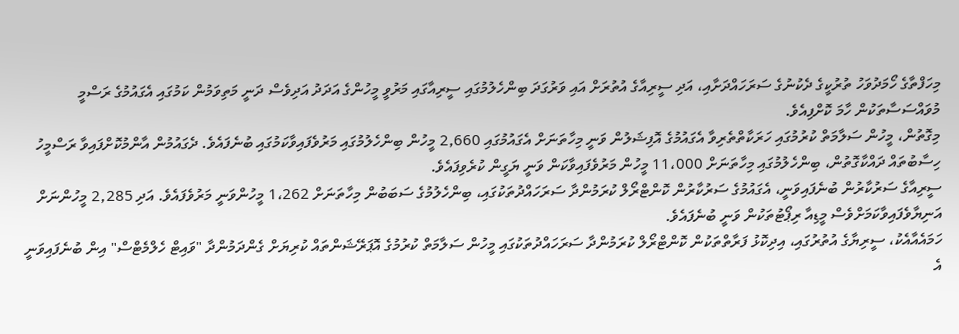މިހަފްތާގެ ހޯމަދުވަހު ތުރުކީގެ ދެކުނުގެ ސަރަހައްދަށާއި، އަދި ސީރިއާގެ އުތުރަށް އައި ވަރުގަދަ ބިންހެލުމުގައި ސީރިއާގައި މަރުވީ މީހުންގެ އަދަދު އަދިވެސް ދަނީ މަތިވަމުން ކަމުގައި އެގައުމުގެ ރަސްމީ މުވައްސަސާތަކުން ހާމަ ކޮށްފިއެވެ.
މިގޮތުން، މީހުން ސަލާމަތް ކުރުމުގައި ހަރަކާތްތެރިވާ އެގައުމުގެ އޮފިޝަލުން ވަނީ މިހާތަނަށް އެގައުމުގައި 2,660 މީހުން ބިންހެލުމުގައި މަރުވެފައިވާކަމުގައި ބުނެފައެވެ. ދެގައުމުން އާންމުކޮށްފައިވާ ރަސްމީހު ހިސާބުތައް ދައްކާގޮތުން، ބިންހެލުމުގައި މިހާތަނަށް 11،000 މީހުން މަރުވެފައިވާކަން ވަނީ ޔަގީން ކުރެވިފައެވެ.
ސީރިއާގެ ސަރުކާރުން ބުނެފައިވަނީ، އެގައުމުގެ ސަރުކާރުން ކޮންޓްރޯލް ކުރަމުންދާ ސަރަހައްދުތަކުގައި، ބިންހެލުމުގެ ސަބަބުން މިހާތަނަށް 1،262 މީހުންވަނީ މަރުވެފައެވެ. އަދި 2,285 މީހުންނަށް އަނިޔާވެފައިވާކަމަށްވެސް މީޑިއާ ރިޕޯޓުތަކުން ވަނީ ބުނެފައެވެ.
ހަމައެއާއެކު، ސީރިޔާގެ އުތުރުގައި، އިދިކޮޅު ފަރާތްތަކުން ކޮންޓްރޯލް ކުރަމުންދާ ސަރަހައްދުތަކުގައި މީހުން ސަލާމަތް ކުރުމުގެ އޮޕަރޭޝަންތައް ކުރިޔަށް ގެންދަމުންދާ "ވައިޓް ހެލްމެޓްސް" އިން ބުނެފައިވަނީ އެ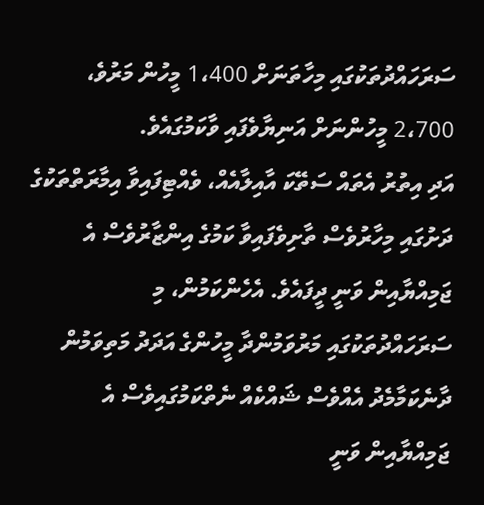ސަރަހައްދުތަކުގައި މިހާތަނަށް 1،400 މީހުން މަރުވެ، 2،700 މީހުންނަށް އަނިޔާވެފައި ވާކަމުގައެވެ.
އަދި އިތުރު އެތައް ސަތޭކަ އާއިލާއެއް، ވެއްޓިފައިވާ އިމާރަތްތަކުގެ ދަށުގައި މިހާރުވެސް ތާށިވެފައިވާ ކަމުގެ އިންޒާރުވެސް އެ ޖަމިއްޔާއިން ވަނީ ދީފައެވެ. އެހެންކަމުން، މި ސަރަހައްދުތަކުގައި މަރުވަމުންދާ މީހުންގެ އަދަދު މަތިވަމުން ދާނެކަމާމެދު އެއްވެސް ޝައްކެއް ނެތްކަމުގައިވެސް އެ ޖަމިއްޔާއިން ވަނީ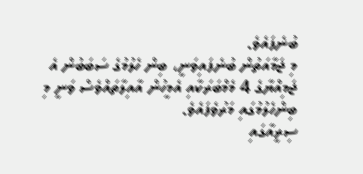ބުނެފައެވެ.
މި ޖަމާއަތުން ބުނެފައިވަނީ، ބިން ހެލުމުގެ ސަބަބުން އެ ޖަމިއްޔާގެ 4 މެމްބަރަކާއި އެމީހުން އާއިލާތައްވެސް ވަނީ މި ބިންހެލުމުގައި މަރުވެފައެވެ.
ސިރީއާގައި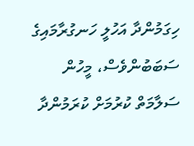ހިގަމުންދާ އަހުލީ ހަނގުރާމައިގެ ސަބަބުންވެސް، މީހުން ސަލާމަތް ކުރުމަށް ކުރަމުންދާ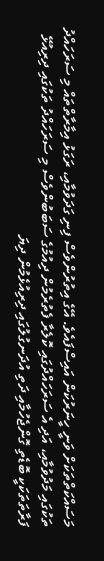މަސައްކަތްތަކަށް ވަނީ ހީނަރުކަން އައިސްފައެވެ. އޭގެ އިތުރުންވެސް ފިނި ގަދަވުމާއި، ރަގަޅު އިމާރާތްތައް މި ސަރަހައްދު ތަކުގައި މަދުވުމާއި، އަދި އެ ސަރަހައްދުގައި ކޮލެރާ ފެތުރެމުން ދިއުމުގެ ސަބަބުންވެސް މި ސަރަހައްދު ތަކުގައި ދިރިއުޅޭ ފަރާތަތަކަކީ ބޮޑެތި ގޮންޖެހުމާއި ދަތި އުދަނގުލުގައި ދިރިއުޅެމުން ދިޔަ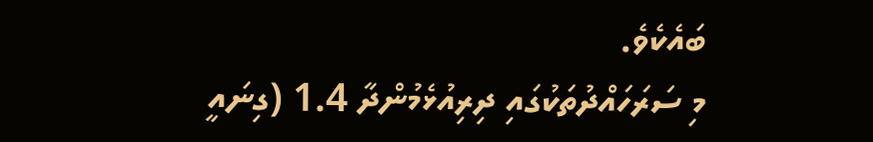ބައެކެވެ.
މި ސަރަހައްދުތަކުގައި ދިރިއުޅެމުންދާ 1.4 (ގިނައީ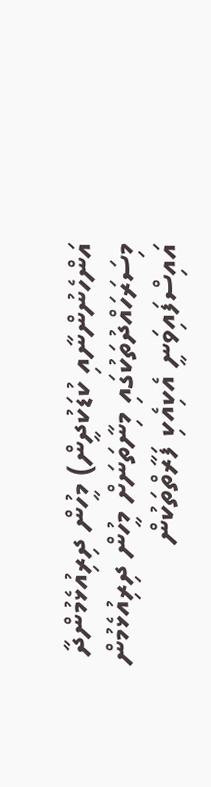އަންހެނުންނާއި ކުޑަކުދީން) މީހުން ދިރިއުޅެމުންދާ މިސަރަހައްދުތަކުގައި މިނާތަނަށް މީހުން ދިރިއުޅެމުން އައިސްފައިވަނީ އެކިއެކި ފަރާތްތަކުން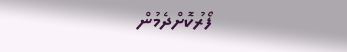ފޯރުކޮށްދެމުން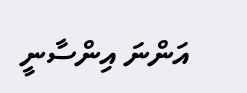އަންނަ އިންސާނީ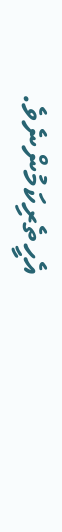އެހީތެރިކަމުންނެވެ.